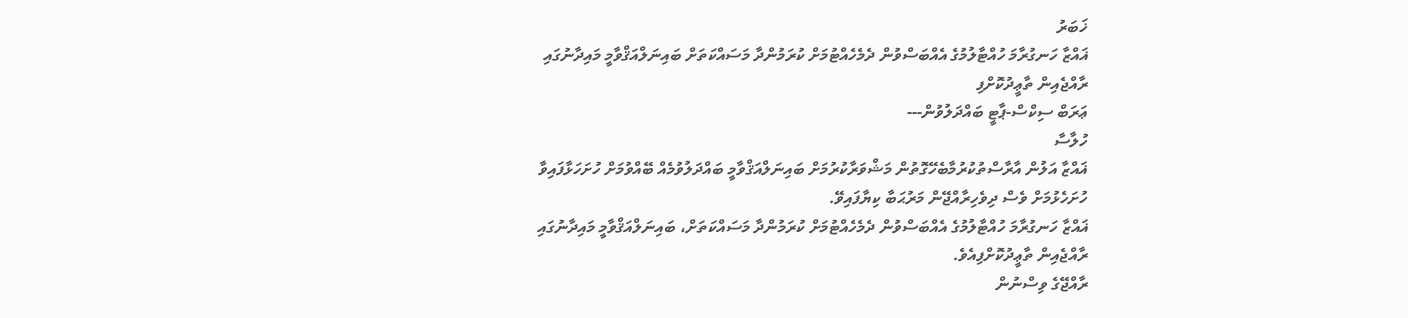ޚަބަރު
ޣައްޒާ ހަނގުރާމަ ހުއްޓާލުމުގެ އެއްބަސްވުން ދެމެހެއްޓުމަށް ކުރަމުންދާ މަސައްކަތަށް ބައިނަލްއަޤްވާމީ މައިދާނުގައި ރާއްޖެއިން ތާޢީދުކޮށްފި
ޢަރަބް ސިކްސް-ޕާޓީ ބައްދަލުވުން---
ހުލާސާ
ޣައްޒާ އަލުން އާރާސްތުކުރުމާބެހޭގޮތުން މަޝްވަރާކުރުމަށް ބައިނަލްއަޤްވާމީ ބައްދަލުވުމެއް ބޭއްވުމަށް ހުށަހަޅާފައިވާ ހުށަހެޅުމަށް ވެސް ދިވެހިރާއްޖޭން މަރުޙަބާ ކިޔާފައިވޭ.
ޣައްޒާ ހަނގުރާމަ ހުއްޓާލުމުގެ އެއްބަސްވުން ދެމެހެއްޓުމަށް ކުރަމުންދާ މަސައްކަތަށް، ބައިނަލްއަޤްވާމީ މައިދާނުގައި ރާއްޖެއިން ތާޢީދުކޮށްފިއެވެ.
ރާއްޖޭގެ ވިސްނުން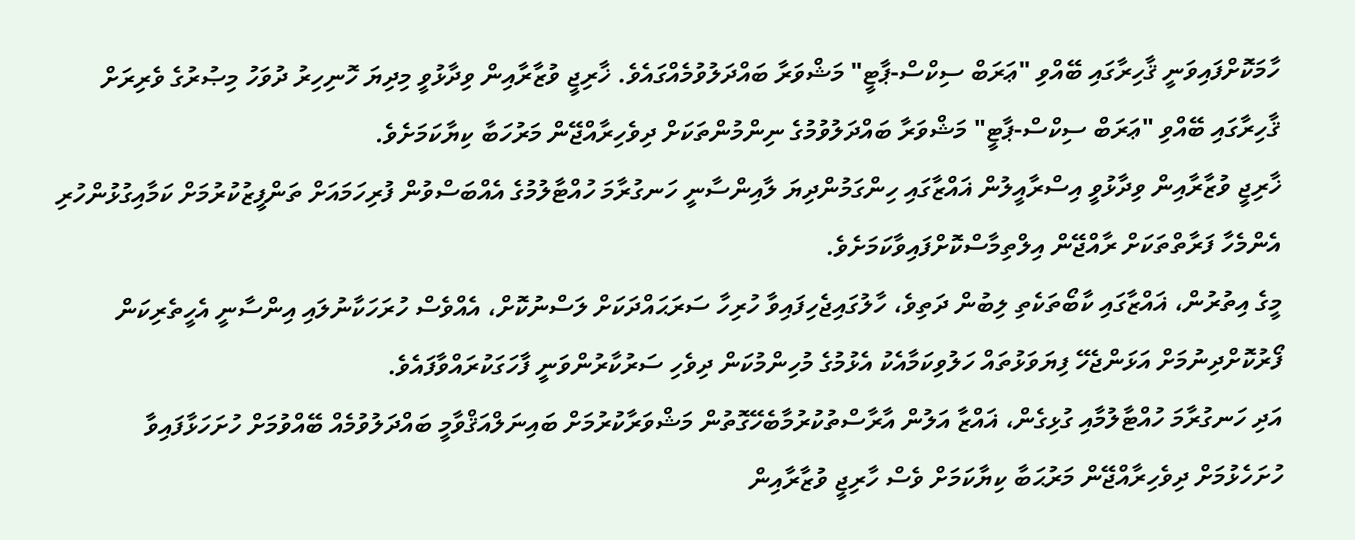ހާމަކޮށްފައިވަނީ ޤާހިރާގައި ބޭއްވި "ޢަރަބް ސިކްސް-ޕާޓީ" މަޝްވަރާ ބައްދަލުވުމެއްގައެވެ. ޚާރިޖީ ވުޒާރާއިން ވިދާޅުވީ މިދިޔަ ހޮނިހިރު ދުވަހު މިޞުރުގެ ވެރިރަށް ޤާހިރާގައި ބޭއްވި "ޢަރަބް ސިކްސް-ޕާޓީ" މަޝްވަރާ ބައްދަލުވުމުގެ ނިންމުންތަކަށް ދިވެހިރާއްޖޭން މަރުހަބާ ކިޔާކަމަށެވެ.
ޚާރިޖީ ވުޒާރާއިން ވިދާޅުވީ އިސްރާއީލުން ޣައްޒާގައި ހިންގަމުންދިޔަ ލާއިންސާނީ ހަނގުރާމަ ހުއްޓާލުމުގެ އެއްބަސްވުން ފުރިހަމައަށް ތަންފީޒުކުރުމަށް ކަމާއިގުޅުންހުރި އެންމެހާ ފަރާތްތަކަށް ރާއްޖޭން އިލްތިމާސްކޮށްފައިވާކަމަށެވެ.
މީގެ އިތުރުން، ޣައްޒާގައި ކާބޯތަކެތި ލިބުން ދަތިވެ، ހާލުގައިޖެހިފައިވާ ހުރިހާ ސަރަޙައްދަކަށް ލަސްނުކޮށް، އެއްވެސް ހުރަހަކާނުލައި އިންސާނީ އެހީތެރިކަން ފޯރުކޮށްދިނުމަށް އަޅަންޖެހޭ ފިޔަވަޅުތައް ހަލުވިކަމާއެކު އެޅުމުގެ މުހިންމުކަން ދިވެހި ސަރުކާރުންވަނީ ފާހަގަކުރައްވާފައެވެ.
އަދި ހަނގުރާމަ ހުއްޓާލުމާއި ގުޅިގެން، ޣައްޒާ އަލުން އާރާސްތުކުރުމާބެހޭގޮތުން މަޝްވަރާކުރުމަށް ބައިނަލްއަޤްވާމީ ބައްދަލުވުމެއް ބޭއްވުމަށް ހުށަހަޅާފައިވާ ހުށަހެޅުމަށް ދިވެހިރާއްޖޭން މަރުޙަބާ ކިޔާކަމަށް ވެސް ހާރިޖީ ވުޒާރާއިން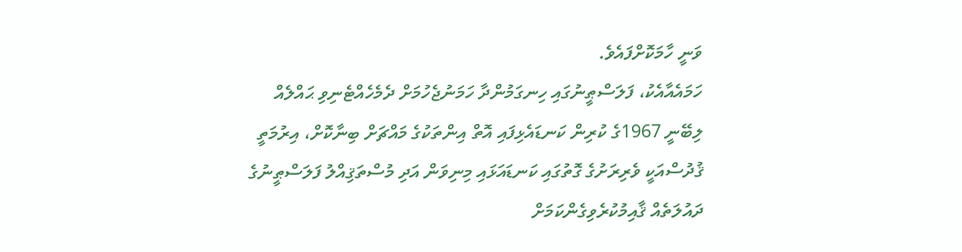ވަނީ ހާމަކޮށްފައެވެ.
ހަމައެއާއެކު، ފަލަސްޠީނުގައި ހިނގަމުންދާ ހަމަނުޖެހުމަށް ދެމެހެއްޓެނިވި ޙައްލެއް ލިބޭނީ 1967ގެ ކުރިން ކަނޑައެޅިފައި އޮތް އިންތަކުގެ މައްޗަށް ބިނާކޮށް، އިރުމަތީ ޤުދުސްއަކީ ވެރިރަށުގެ ގޮތުގައި ކަނޑައަޅައި މިނިވަން އަދި މުސްތަޤިއްލު ފަލަސްޠީނުގެ ދައުލަތެއް ޤާއިމުކުރެވިގެންކަމަށް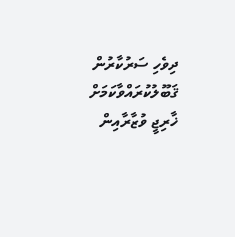ދިވެހި ސަރުކާރުން ޤަބޫލުކުރައްވާކަމަށް ޚާރިޖީ ވުޒާރާއިން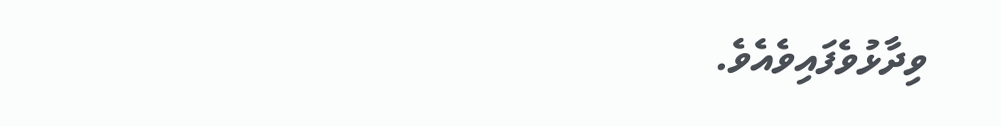ވިދާޅުވެފައިވެއެވެ.